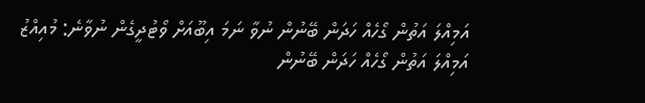އަމިއްލަ އަތުން ގޯހެއް ހަދަން ބޭނުން ނުވާ ނަމަ އިބޫއަށް ވޯޓުދީގެން ނުވާނެ: މުއިއްޒު
އަމިއްލަ އަތުން ގޯހެއް ހަދަން ބޭނުން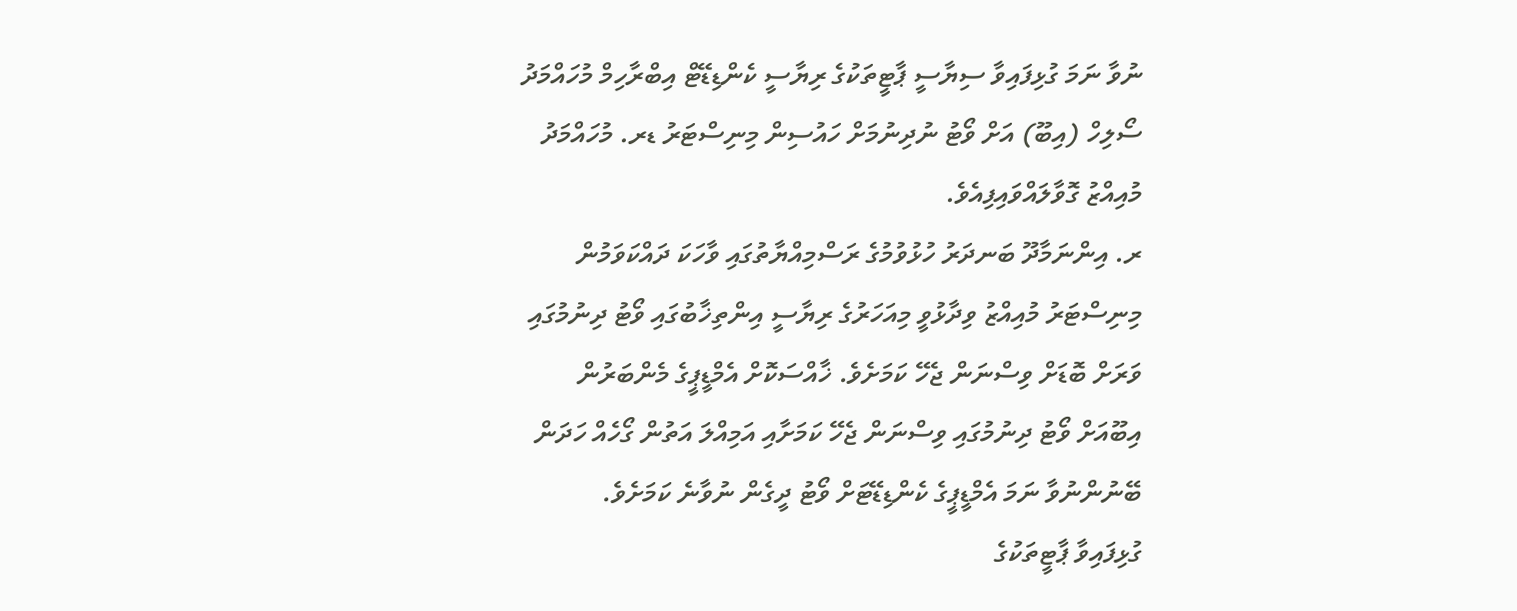ނުވާ ނަމަ ގުޅިފައިވާ ސިޔާސީ ޕާޓީތަކުގެ ރިޔާސީ ކެންޑިޑޭޓް އިބްރާހިމް މުހައްމަދު ސޯލިހް (އިބޫ) އަށް ވޯޓު ނުދިނުމަށް ހައުސިން މިނިސްޓަރު ޑރ. މުހައްމަދު މުއިއްޒު ގޮވާލައްވައިފިއެވެ.
ރ. އިންނަމާދޫ ބަނދަރު ހުޅުވުމުގެ ރަސްމިއްޔާތުގައި ވާހަކަ ދައްކަވަމުން މިނިސްޓަރު މުއިއްޒު ވިދާޅުވީ މިއަހަރުގެ ރިޔާސީ އިންތިޚާބުގައި ވޯޓު ދިނުމުގައި ވަރަށް ބޮޑަށް ވިސްނަން ޖެހޭ ކަމަށެވެ. ޚާއްސަކޮށް އެމްޑީޕީގެ މެންބަރުން އިބޫއަށް ވޯޓު ދިނުމުގައި ވިސްނަން ޖެހޭ ކަމަށާއި އަމިއްލަ އަތުން ގޯހެއް ހަދަން ބޭނުންނުވާ ނަމަ އެމްޑީޕީގެ ކެންޑިޑޭޓަށް ވޯޓު ދީގެން ނުވާނެ ކަމަށެވެ.
ގުޅިފައިވާ ޕާޓީތަކުގެ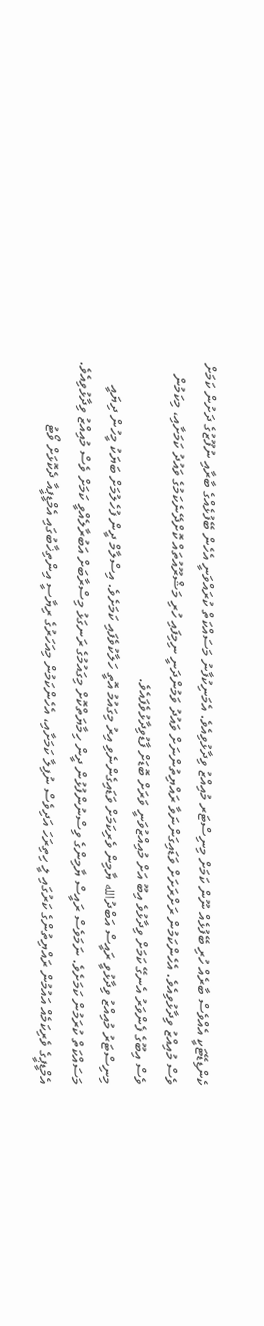ކެންޑިޑޭޓަކީ އެއްވެސް ބާރެއް ހުރި ބޭފުޅެއް ނޫން ކަމަށް މިނިސްޓަރ މުއިއްޒު ވިދާޅުވިއެވެ. އެމަނިކުފާނު މަސައްކަތް ކުރައްވަނީ އެހެން ބޭފުޅެއްގެ ބާރާއި ނުފޫޒުގެ ދަށުން ކަމަށް ވެސް މުއިއްޒު ވިދާޅުވިއެވެ. އެހެންކަމުން ރަށްރަށަށް ވަޑައިގަންނަވާ ރައްޔިތުންނަށް ވައުދު ވަމުންދަނީ ނިމިފައި ހުރި މަޝްރޫއުތައް ކޮށްދޭނެކަމުގެ ވައުދު ކަމަށާއި، މިކަމުން ވެސް އިބޫގެ ފެންވަރު އެނގޭ ކަމަށް ވިދާޅުވެ އިބޫ އަށް މުއިއްޒުވަނީ ވަރަށް ބޮޑަށް ފާޑުވިދާޅުވެފައެވެ.
މިނިސްޓަރު މުއިއްޒު ވިދާޅުވީ ރައީސް އަބްދުالله ޔާމިން ވެރިކަމަށް ވަޑައިގެންނެވި އިރު މިގައުމު އޮތީ ހަލާކުވެފައި ކަމަށެވެ. އިސްލާމް ދީން ފުހެލުމަށް ބަޔަކު މީހުން ދިޔައީ މަސައްކަތް ކުރަމުން ކަމަށެވެ. ނަމަވެސް ރައީސް ޔާމިންގެ ވިސްނުންފުޅުން ދީން ހިމާޔަތްކޮށް މިގައުމުގެ ރަނގަޅު މިސްރާބަށް އަބުރާލެއްވީ ކަމަށް ވެސް މުއިއްޒު ވިދާޅުވިއެވެ.
އެމްޑީޕީގެ ވެރިކަމެއް އައުމުން ރައްޔިތުންގެ ކަރުގައި ލީ ހިތިރަހަ އަދިވެސް ނުފިލާ ކަމަށާއި، އެހެންކަމުން މިއަހަރުގެ ރިޔާސީ އިންތިޚާބުގައި އެމްޑީޕީއާ ދެކޮޅަށް ވޯޓު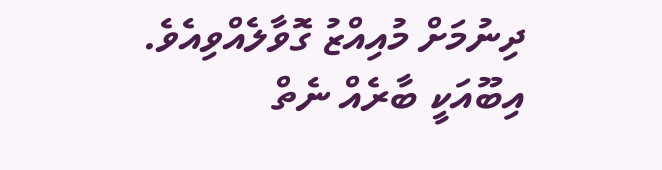ދިނުމަށް މުއިއްޒު ގޮވާލެއްވިއެވެ.
އިބޫއަކީ ބާރެއް ނެތް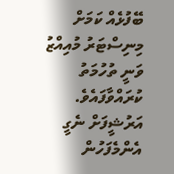ބޭފުޅެއް ކަމަށް މިނިސްޓަރު މުއިއްޒު ވަނީ ތުހުމަތު ކުރައްވާފައެވެ.
އަރުޝީފަށް ނެގީ
އެންމެފަހުން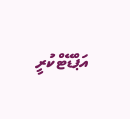އަޕްޑޭޓްކުރީ